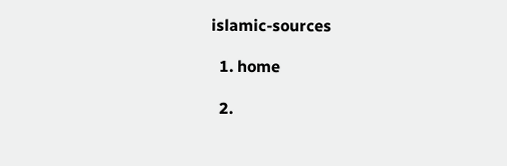islamic-sources

  1. home

  2.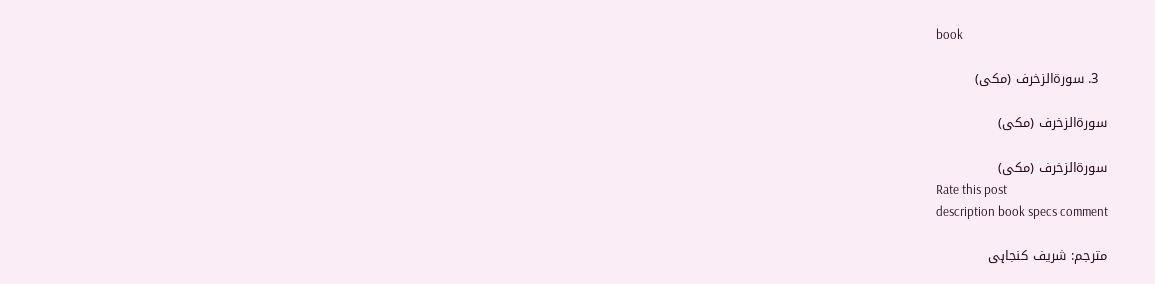book

  3. سورۃالزخرف (مکی)

سورۃالزخرف (مکی)

سورۃالزخرف (مکی)
Rate this post
description book specs comment

مترجم: شریف کنجاہی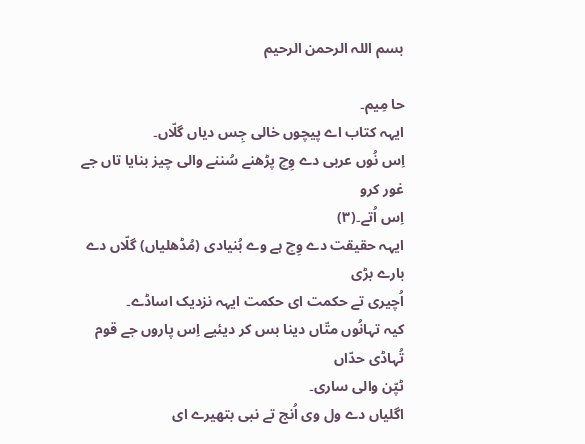بسم اللہ الرحمن الرحیم

حا مِیم۔
ایہہ کتاب اے پیچوں خالی جِس دیاں گلّاں۔
اِس نُوں عربی دے وِچ پڑھنے سُننے والی چیز بنایا تاں جے غور کرو
اِس اُتے۔(٣)
ایہہ حقیقت دے وِچ ہے وے بُنیادی (مُڈھلیاں) گلّاں دے بارے بڑی
اُچیری تے حکمت ای حکمت ایہہ نزدیک اساڈے۔
کیہ تہانُوں متّاں دینا بس کر دیئیے اِس پاروں جے قوم تُہاڈی حدّاں
ٹپّن والی ساری۔
اگلیاں دے ول وی اُنج تے نبی بتھیرے ای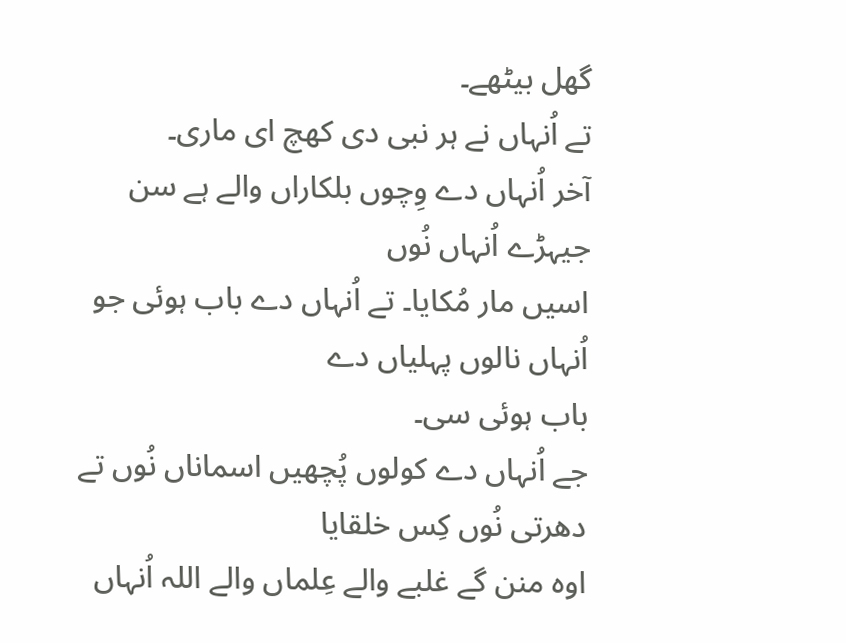گھل بیٹھے۔
تے اُنہاں نے ہر نبی دی کھچ ای ماری۔
آخر اُنہاں دے وِچوں بلکاراں والے ہے سن جیہڑے اُنہاں نُوں
اسیں مار مُکایا۔ تے اُنہاں دے باب ہوئی جو اُنہاں نالوں پہلیاں دے
باب ہوئی سی۔
جے اُنہاں دے کولوں پُچھیں اسماناں نُوں تے دھرتی نُوں کِس خلقایا
اوہ منن گے غلبے والے عِلماں والے اللہ اُنہاں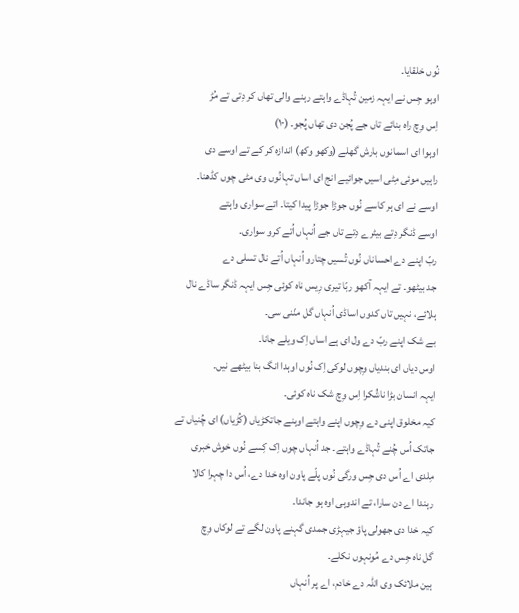نُوں خلقایا۔
اوہو جِس نے ایہہ زمین تُہاڈے واہتے رہنے والی تھاں کر دِتی تے مُڑ
اِس وِچ راہ بنائے تاں جے پُجن دی تھاں پُجو۔ (١٠)
اوہوا ای اسمانوں بارش گھلے (وکھو وکھ) اندازہ کر کے تے اوسے دی
راہیں موئی مِٹی اسیں جوائیے انج ای اساں تہانُوں وی مٹی چوں کڈھنا۔
اوسے نے ای ہر کاسے نُوں جوڑا جوڑا پیدا کیتا۔ اتے سواری واہتے
اوسے ڈنگر دِتے بیٹرے دِتے تاں جے اُنہاں اُتے کرو سواری۔
ربّ اپنے دے احساناں نُوں تُسیں چتارو اُنہاں اُتے نال تسلی دے
جد بیٹھو۔ تے ایہہ آکھو ربّا تیری رِیس ناہ کوئی جِس ایہہ ڈنگر ساڈے نال
ہلائے، نہیں تاں کدوں اساڈی اُنہاں گل منّنی سی۔
بے شک اپنے ربّ دے ول ای ہے اساں اِک ویلے جانا۔
اوس دیاں ای بندیاں وِچوں لوکی اِک نُوں اوہدا انگ بنا بیٹھے نیں۔
ایہہ انسان بڑا ناشُکرا اِس وِچ شک ناہ کوئی۔
کیہ مخلوق اپنی دے وِچوں اپنے واہتے اوہنے جاتکڑیاں (کُڑیاں) ای چُنیاں تے
جاتک اُس چُنے تُہاڈے واہتے۔ جد اُنہاں چوں اِک کِسے نُوں خوش خبری
مِلدی اے اُس دی جِس ورگی نُوں پلّے پاون اوہ خدا دے، اُس دا چہرا کالا
رہندا اے دن سارا، تے اندوہی اوہ ہو جاندا۔
کیہ خدا دی جھولی پاؤ جیہڑی جمدی گہنے پاون لگے تے لوکاں وِچ
گل ناہ جِس دے مُونہوں نکلے۔
ہین ملائک وی اللہ دے خادم، اے پر اُنہاں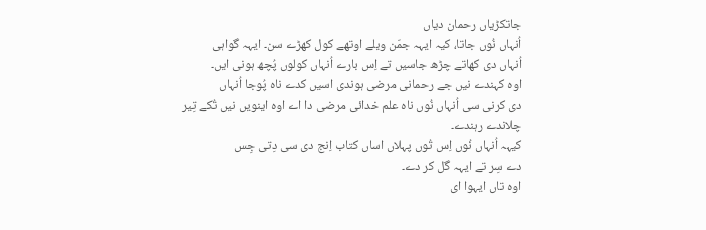جاتکڑیاں رحمان دیاں
اُنہاں نُوں جاتا، کیہ ایہہ جمّن ویلے اوتھے کول کھڑے سن۔ ایہہ گواہی
اُنہاں دی کھاتے چڑھ جاسیں تے اِس بارے اُنہاں کولوں پُچھ ہونی ایں۔
اوہ کہندے نیں جے رحمانی مرضی ہوندی اسیں کدے ناہ پُوجا اُنہاں
دی کرنی سی اُنہاں نُوں ناہ علم خدائی مرضی دا اے اوہ اینویں نیں تُکے تِیر
چلاندے رہندے۔
کیہہ اُنہاں نُوں اِس تُوں پہلاں اساں کتاب اِنج دی سی دِتی جِس
دے سِر تے ایہہ گل کر دے۔
اوہ تاں ایہوا ای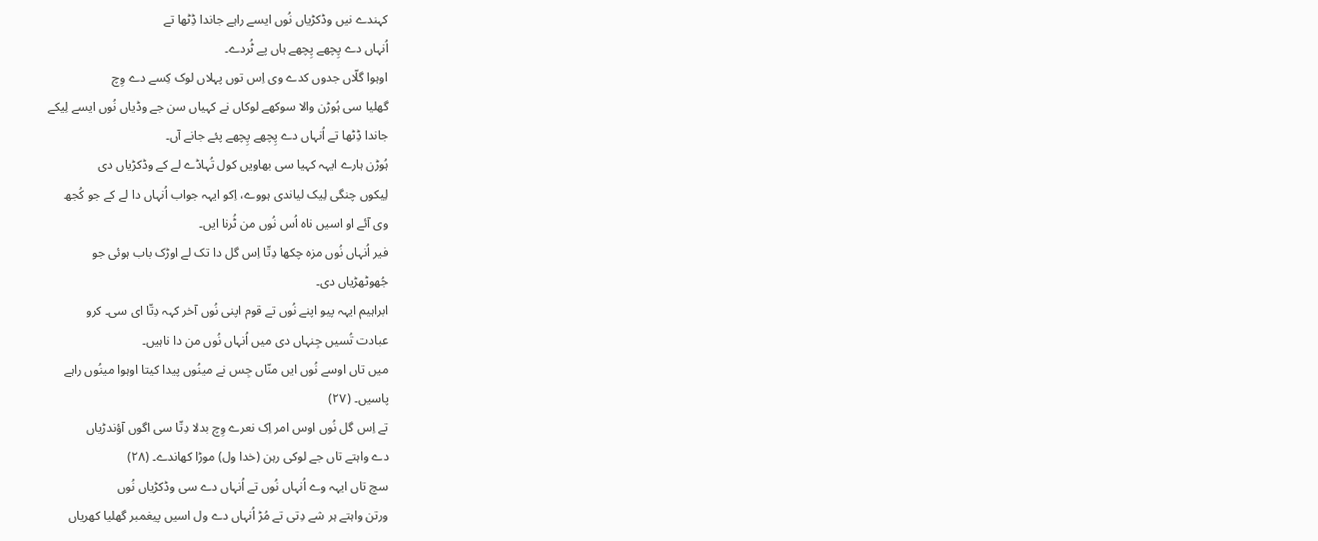کہندے نیں وڈکڑیاں نُوں ایسے راہے جاندا ڈِٹھا تے
اُنہاں دے پِچھے پِچھے ہاں پے ٹُردے۔
اوہوا گلّاں جدوں کدے وی اِس توں پہلاں لوک کِسے دے وِچ
گھلیا سی ہُوڑن والا سوکھے لوکاں نے کہیاں سن جے وڈیاں نُوں ایسے لِیکے
جاندا ڈِٹھا تے اُنہاں دے پِچھے پِچھے پئے جانے آں۔
ہُوڑن ہارے ایہہ کہیا سی بھاویں کول تُہاڈے لے کے وڈکڑیاں دی
لِیکوں چنگی لِیک لیاندی ہووے، اِکو ایہہ جواب اُنہاں دا لے کے جو کُجھ
وی آئے او اسیں ناہ اُس نُوں من ٹُرنا ایں۔
فیر اُنہاں نُوں مزہ چکھا دِتّا اِس گل دا تک لے اوڑک باب ہوئی جو
جُھوٹھڑیاں دی۔
ابراہیم ایہہ پیو اپنے نُوں تے قوم اپنی نُوں آخر کہہ دِتّا ای سی۔ کرو
عبادت تُسیں جِنہاں دی میں اُنہاں نُوں من دا ناہیں۔
میں تاں اوسے نُوں ایں منّاں جِس نے مینُوں پیدا کیتا اوہوا مینُوں راہے
پاسیں۔ (٢٧)
تے اِس گل نُوں اوس امر اِک نعرے وِچ بدلا دِتّا سی اگوں آؤندڑیاں
دے واہتے تاں جے لوکی رہن (خدا ول) موڑا کھاندے۔ (٢٨)
سچ تاں ایہہ وے اُنہاں نُوں تے اُنہاں دے سی وڈکڑیاں نُوں
ورتن واہتے ہر شے دِتی تے مُڑ اُنہاں دے ول اسیں پیغمبر گھلیا کھریاں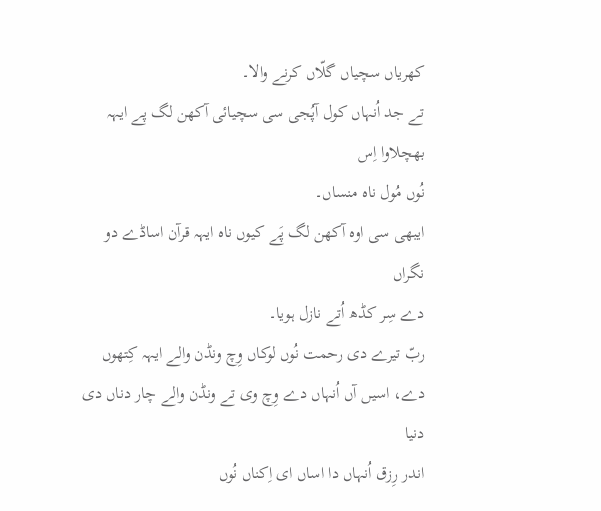کھریاں سچیاں گلّاں کرنے والا۔
تے جد اُنہاں کول آپُجی سی سچیائی آکھن لگ پے ایہہ بھچلاوا اِس
نُوں مُول ناہ منساں۔
ایبھی سی اوہ آکھن لگ پَے کیوں ناہ ایہہ قرآن اساڈے دو نگراں
دے سِر کڈھ اُتے نازل ہویا۔
ربّ تیرے دی رحمت نُوں لوکاں وِچ ونڈن والے ایہہ کِتھوں
دے، اسیں آں اُنہاں دے وِچ وی تے ونڈن والے چار دناں دی دنیا
اندر رِزق اُنہاں دا اساں ای اِکناں نُوں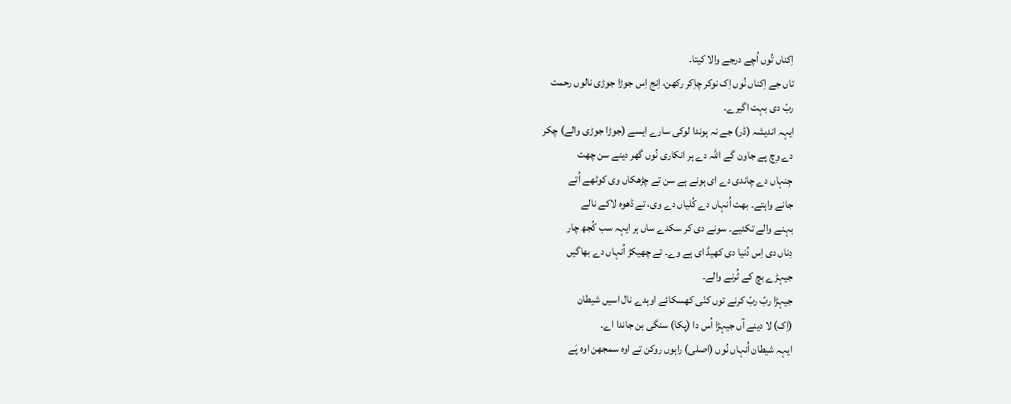اِکناں تُوں اُچے درجے والا کیتا۔
تاں جے اِکناں نُوں اِک نوکر چاِکر رکھن، اِنج اِس جوڑا جوڑی نالوں رحمت
ربّ دی بہت اگیرے۔
ایہہ اندیشہ (ڈر) جے نہ ہوندا لوکی سارے ایسے (جوڑا جوڑی والے) چکر
دے وِچ پے جاون گے اللہ دے ہر انکاری نُوں گھر دینے سن چھت
جِنہاں دے چاندی دے ای ہونے ہے سن تے چڑھکاں وی کوٹھے اُتے
جانے واہتے۔ بھت اُنہاں دے کُلیاں دے وی، تے ڈھوہ لاکے نالے
بہنے والے تکئیے۔ سونے دی کر سکدے ساں ہر ایہہ سب کُجھ چار
دِناں دی اِس دُنیا دی کھیڈ ای ہے وے۔ تے چھیکڑ اُنہاں دے بھاگیں
جیہڑے بچ کے ٹُرنے والے۔
جیہڑا ربّ ربّ کرنے توں کنّی کھسکائے اوہدے نال اسیں شیطان
(اِک) لا دینے آں جیہڑا اُس دا (پکا) سنگی بن جاندا اے۔
ایہہ شیطان اُنہاں نُوں (اصلی) راہوں روکن تے اوہ سمجھن اوہ پَے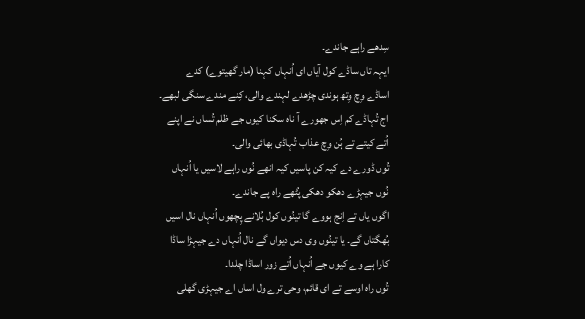سِدھے راہے جاندے۔
ایہہ تاں ساڈے کول آیاں ای اُنہاں کہنا (مار گھیتوے) کدے
اساڈے وِچ وِتھ ہوندی چڑھدے لہندے والی، کِنے مندے سنگی لبھے۔
اج تُہاڈے کم اِس جھورے آ ناہ سکنا کیوں جے ظلم تُساں نے اپنے
اُتے کیتے تے ہُن وِچ عذاب تُہاڈی بھائی والی۔
تُوں ڈورے دے کیہ کن پاسیں کیہ انھے نُوں راہے لاسیں یا اُنہاں
نُوں جیہڑے دھکو دھکی پُٹھے راہ پے جاندے۔
اگوں یاں تے اِنج ہووے گا تینُوں کول بُلانے پِچھوں اُنہاں نال اسیں
بُھگتاں گے۔ یا تینُوں وی دس دیواں گے نال اُنہاں دے جیہڑا ساڈا
کارا ہے وے کیوں جے اُنہاں اُتے زور اساڈا چلدا۔
تُوں راہ اوسے تے ای قائم، وحی ترے ول اساں اے جیہڑی گھلی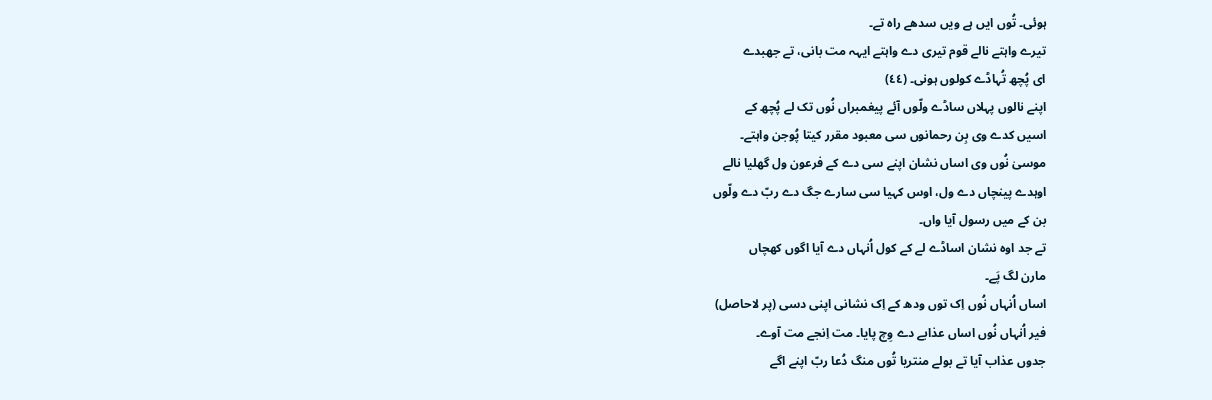ہوئی۔ تُوں ایں ہے ویں سدھے راہ تے۔
تیرے واہتے نالے قوم تیری دے واہتے ایہہ مت بانی، تے جھبدے
ای پُچھ تُہاڈے کولوں ہونی۔ (٤٤)
اپنے نالوں پہلاں ساڈے ولّوں آئے پیغمبراں نُوں تک لے پُچھ کے
اسیں کدے وی بِن رحمانوں سی معبود مقرر کیتا پُوجن واہتے۔
موسیٰ نُوں وی اساں نشان اپنے سی دے کے فرعون ول گھلیا نالے
اوہدے پینچاں دے ول، اوس کہیا سی سارے جگ دے ربّ دے ولّوں
بن کے میں رسول آیا واں۔
تے جد اوہ نشان اساڈے لے کے کول اُنہاں دے آیا اگوں کھچاں
مارن لگ پَے۔
اساں اُنہاں نُوں اِک توں ودھ کے اِک نشانی اپنی دسی (پر لاحاصل)
فیر اُنہاں نُوں اساں عذابے دے وِچ پایا۔ مت اِنجے مت آوے۔
جدوں عذاب آیا تے بولے منتریا تُوں منگ دُعا ربّ اپنے اگے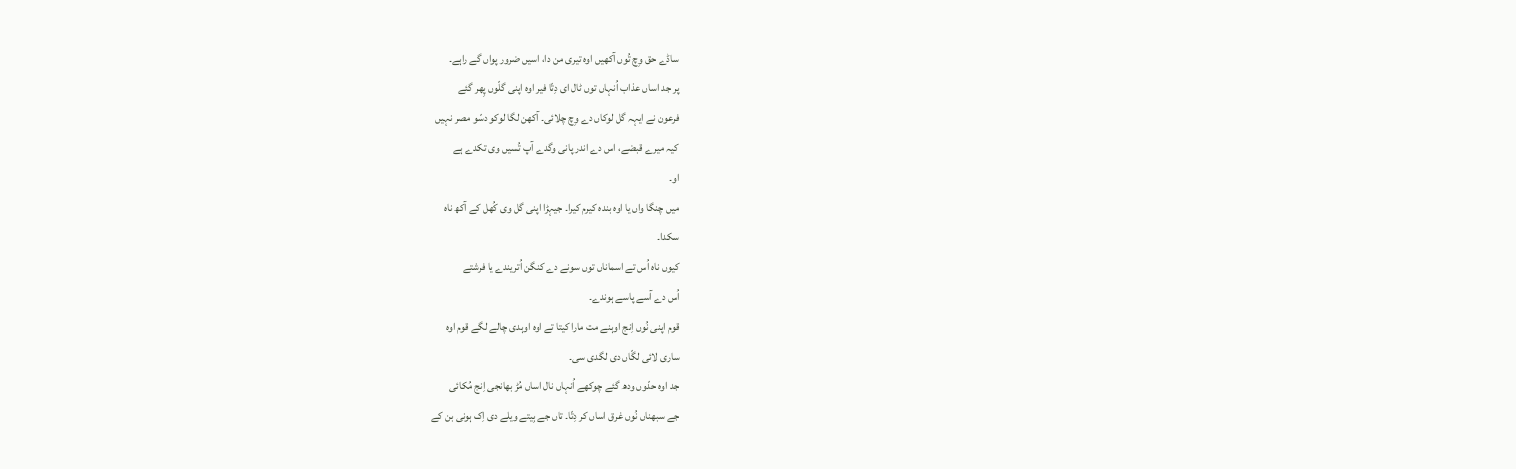ساڈے حق وِچ تُوں آکھیں اوہ تیری من دا، اسیں ضرور پواں گے راہے۔
پر جد اساں عذاب اُنہاں توں ٹال ای دِتّا فیر اوہ اپنی گلّوں پِھر گئے
فرعون نے ایہہ گل لوکاں دے وِچ چلائی۔ آکھن لگا لوکو دسّو مصر نہیں
کیہ میرے قبضے، اس دے اندر پانی وگدے آپ تُسیں وی تکدے ہے
او۔
میں چنگا واں یا اوہ بندہ کیرم کیرا۔ جیہڑا اپنی گل وی کُھل کے آکھ ناہ
سکدا۔
کیوں ناہ اُس تے اسماناں توں سونے دے کنگن اُتریندے یا فرشتے
اُس دے آسے پاسے ہوندے۔
قوم اپنی نُوں اِنج اوہنے مت مارا کیتا تے اوہ اوہدی چالے لگے قوم اوہ
ساری لائی لگّاں دی لگدی سی۔
جد اوہ حدّوں ودھ گئے چوکھے اُنہاں نال اساں مُڑ بھانجی اِنج مُکائی
جے سبھناں نُوں غرق اساں کر دِتّا۔ تاں جے بِیتے ویلے دی اِک ہونی بن کے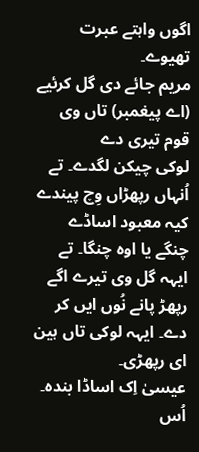اگوں واہتے عبرت تھیوے۔
مریم جائے دی گل کرئیے (اے پیغمبر) تاں وی قوم تیری دے
لوکی چیکن لگدے۔ تے اُنہاں رپھڑاں وِچ پیندے کیہ معبود اساڈے
چنگے یا اوہ چنگا۔ تے ایہہ گل وی تیرے اگے رپھڑ پانے نُوں ایں کر
دے۔ ایہہ لوکی تاں ہین ای رپھڑی۔
عیسیٰ اِک اساڈا بندہ۔ اُس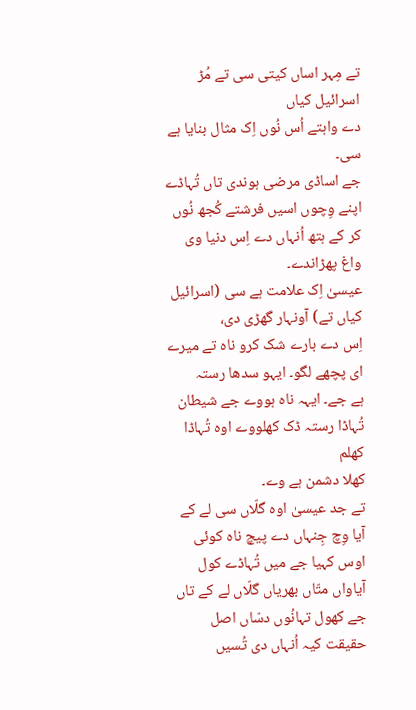تے مِہر اساں کیتی سی تے مُڑ اسرائیل کیاں
دے واہتے اُس نُوں اِک مثال بنایا ہے سی۔
جے اساڈی مرضی ہوندی تاں تُہاڈے اپنے وِچوں اسیں فرشتے کُجھ نُوں
کر کے ہتھ اُنہاں دے اِس دنیا وی واغ پھڑاندے۔
عیسیٰ اِک علامت ہے سی (اسرائیل کیاں تے) آونہار گھڑی دی،
اِس دے بارے شک کرو ناہ تے میرے ای پچھے لگو۔ ایہو سدھا رستہ
ہے جے۔ ایہہ ناہ ہووے جے شیطان تُہاڈا رستہ ڈک کھلووے اوہ تُہاڈا کھلم
کھلا دشمن ہے وے۔
تے جد عیسیٰ اوہ گلّاں سی لے کے آیا وِچ جِنہاں دے پیچ ناہ کوئی
اوس کہیا جے میں تُہاڈے کول آیاواں متّاں بھریاں گلّاں لے کے تاں
جے کھول تہانُوں دسّاں اصل حقیقت کیہ اُنہاں دی تُسیں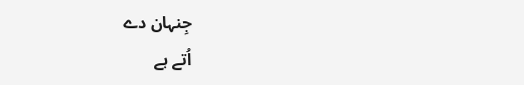جِنہان دے
اُتے ہے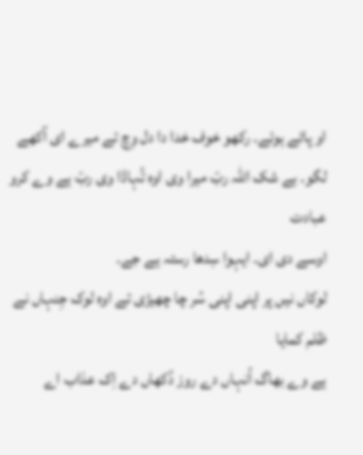او پاٹے ہوئے۔ رکھو خوف خدا دا دل وِچ تے میرے ای آکھے
لگو۔ بے شک اللہ ربّ میرا وی اوہ تُہاڈا وی ربّ ہے وے کرو عبادت
اوسے دی ای۔ ایہوا سِدھا رستہ ہے جے۔
لوکاں نیں پر اپنی اپنی سُر چا چھیڑی تے اوہ لوک جِنہاں نے ظلم کمایا
ہے وے بھاگ اُنہاں دے روز دُکھاں دے اِک عذاب اے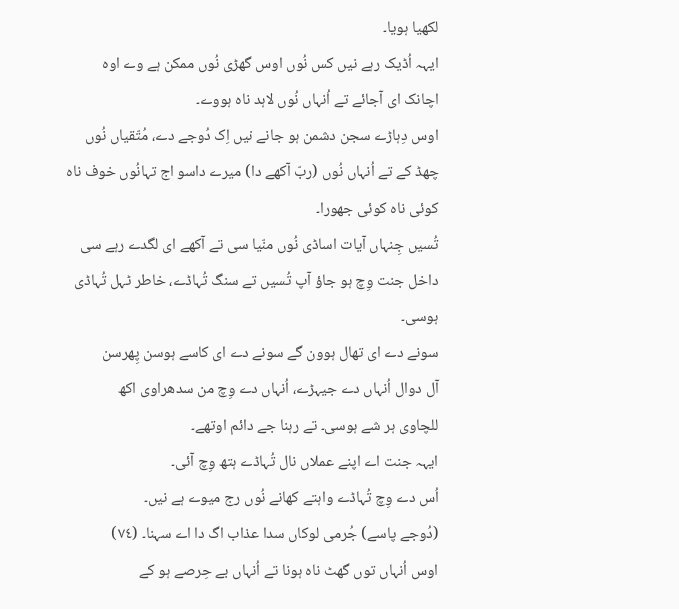لکھیا ہویا۔
ایہہ اُڈیک رہے نیں کس نُوں اوس گھڑی نُوں ممکن ہے وے اوہ
اچانک ای آجائے تے اُنہاں نُوں لاہد ناہ ہووے۔
اوس دِہاڑے سجن دشمن ہو جانے نیں اِک دُوجے دے، مُتّقیاں نُوں
چھڈ کے تے اُنہاں نُوں (ربّ آکھے دا) میرے داسو اج تہانُوں خوف ناہ
کوئی ناہ کوئی جھورا۔
تُسیں جِنہاں آیات اساڈی نُوں منّیا سی تے آکھے ای لگدے رہے سی
داخل جنت وِچ ہو جاؤ آپ تُسیں تے سنگ تُہاڈے، خاطر ٹہل تُہاڈی
ہوسی۔
سونے دے ای تھال ہوون گے سونے دے ای کاسے ہوسن پِھرسن
آل دوال اُنہاں دے جیہڑے، اُنہاں دے وِچ من سدھراوی اکھ
للچاوی ہر شے ہوسی۔ تے رہنا جے دائم اوتھے۔
ایہہ جنت اے اپنے عملاں نال تُہاڈے ہتھ وِچ آئی۔
اُس دے وِچ تُہاڈے واہتے کھانے نُوں رج میوے ہے نیں۔
(دُوجے پاسے) جُرمی لوکاں سدا عذاب اگ دا اے سہنا۔ (٧٤)
اوس اُنہاں توں گھٹ ناہ ہونا تے اُنہاں بے حِرصے ہو کے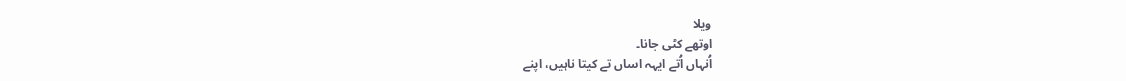ویلا
اوتھے کٹی جانا۔
اُنہاں اُتے ایہہ اساں تے کیتا ناہیں، اپنے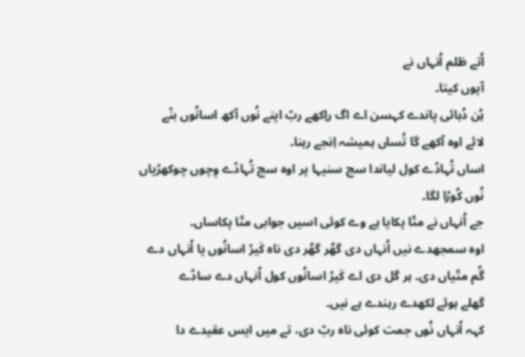اُتے ظلم اُنہاں نے
آپوں کیتا۔
ہُن دُہائی پاندے کہسن اے اگ راِکھے ربّ اپنے نُوں آکھ اسانُوں بنّے
لائے اوہ آکھے گا تُساں ہمیشہ اِنجے رہنا۔
اساں تُہاڈے کول لیاندا سچ سنیہا پر اوہ سچ تُہاڈے وِچوں چوکھڑیاں
نُوں کُوڑا لگا۔
جے اُنہاں نے متّا پکایا ہے وے کوئی اسیں جوابی متّا پکاساں۔
اوہ سمجھدے نیں اُنہاں دی گھُر گھُر دی ناہ کَیڑ اسانُوں یا اُنہاں دے
گُم متّیاں دی۔ ہر گل دی اے کَیڑ اسانُوں کول اُنہاں دے ساڈے
گھلے ہوئے لکھدے رہندے ہے نیں۔
کہہ اُنہاں نُوں جمت کوئی ناہ ربّ دی، تے میں ایس عقیدے دا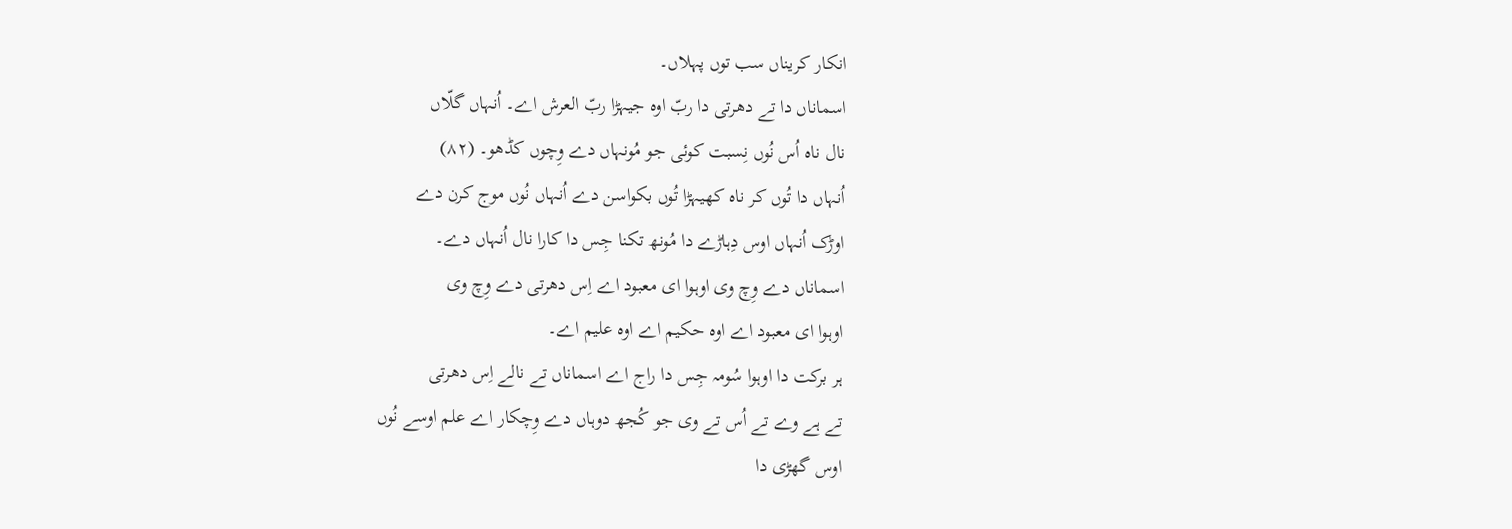انکار کریناں سب توں پہلاں۔
اسماناں دا تے دھرتی دا ربّ اوہ جیہڑا ربّ العرش اے۔ اُنہاں گلّاں
نال ناہ اُس نُوں نِسبت کوئی جو مُونہاں دے وِچوں کڈھو۔ (٨٢)
اُنہاں دا تُوں کر ناہ کھیہڑا تُوں بکواسن دے اُنہاں نُوں موج کرن دے
اوڑک اُنہاں اوس دِہاڑے دا مُونھ تکنا جِس دا کارا نال اُنہاں دے۔
اسماناں دے وِچ وی اوہوا ای معبود اے اِس دھرتی دے وِچ وی
اوہوا ای معبود اے اوہ حکیم اے اوہ علیم اے۔
ہر برکت دا اوہوا سُومہ جِس دا راج اے اسماناں تے نالے اِس دھرتی
تے ہے وے تے اُس تے وی جو کُجھ دوہاں دے وِچکار اے علم اوسے نُوں
اوس گھڑی دا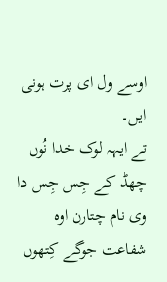اوسے ول ای پرت ہونی ایں۔
تے ایہہ لوک خدا نُوں چھڈ کے جِس جِس دا وی نام چتارن اوہ
شفاعت جوگے کِتھوں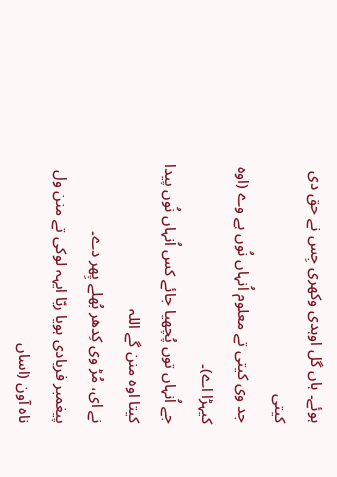ہوئے۔ ہاں گل اوہدی وکھری جِس نے حق دی کیتی
جد وی کیتی تے معلوم اُنہاں نُوں ہے وے (اوہ کیہڑا اے)۔
جے اُنہاں توں پُچھیا جائے کس اُنہاں نُوں پیدا کیتا اوہ منن گے اللہ
نے ای، مُڑ وی کِدھر بُھلے پِھر دے۔
پیغمبر فریادی ہویا ربّا ایہہ لوکی تے منن ول ناہ آون (اساں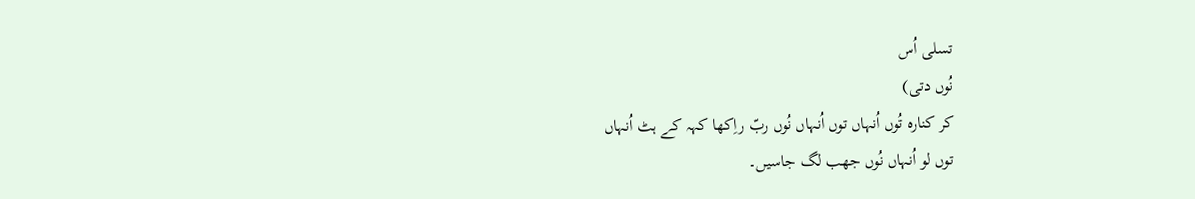تسلی اُس
نُوں دتی)
کر کنارہ تُوں اُنہاں توں اُنہاں نُوں ربّ راِکھا کہہ کے ہٹ اُنہاں
توں لو اُنہاں نُوں جھب لگ جاسیں۔